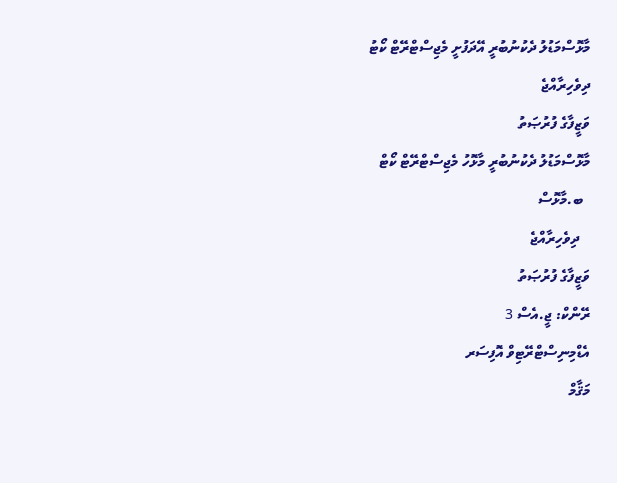މާޅޮސްމަޑުލު ދެކުނުބުރީ އޭދަފުށީ މެޖިސްޓްރޭޓް ކޯޓު
ދިވެހިރާއްޖެ
ވަޒީފާގެ ފުރުޞަތު
މާޅޮސްމަޑުލު ދެކުނުބުރީ މާޅޮހު މެޖިސްޓްރޭޓް ކޯޓް
  ބ.މާޅޮސް
   ދިވެހިރާއްޖެ
ވަޒީފާގެ ފުރުޞަތު
ރޭންކް: ޖީ.އެސް 3
އެޑްމިނިސްޓްރޭޓިވް އޮފިސަރ
މަޤާމް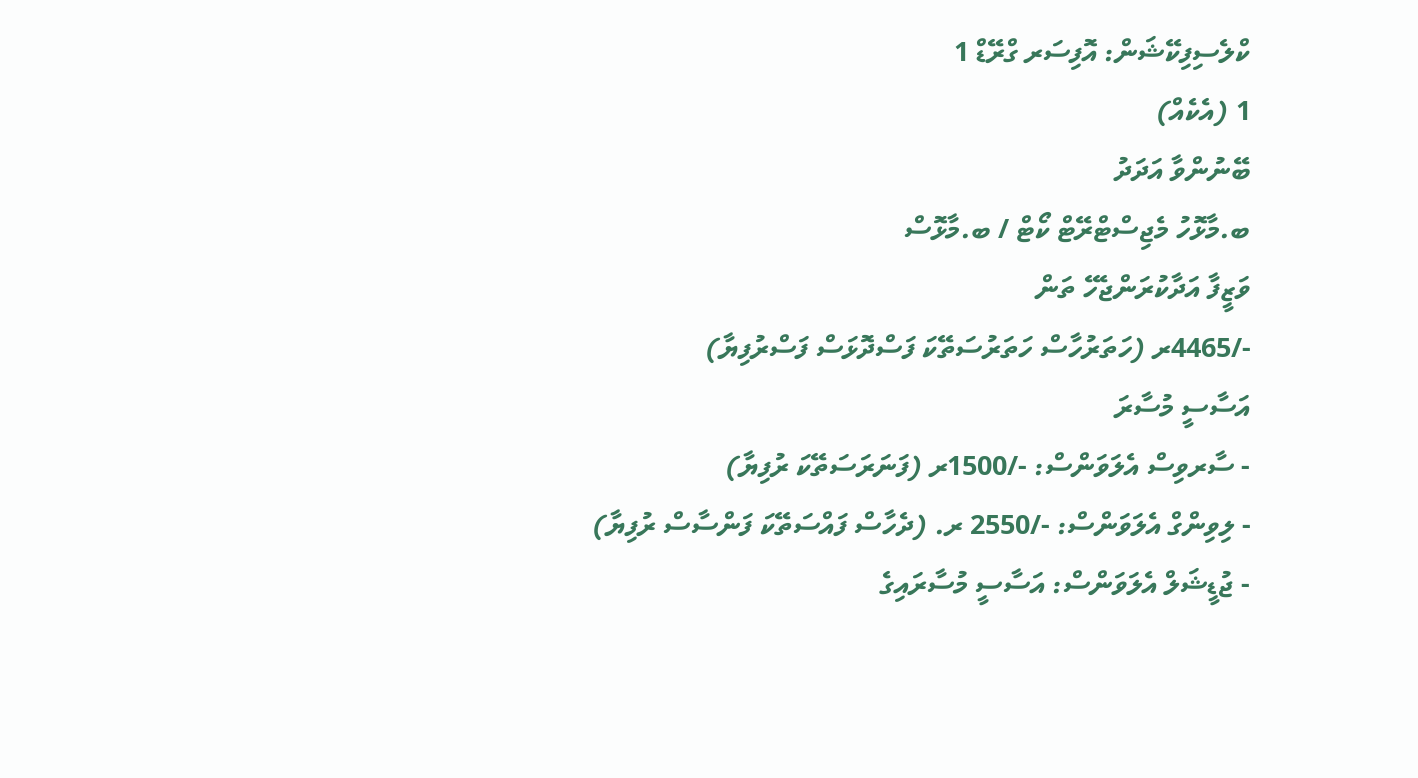ކްލެސިފިކޭޝަން: އޮފިސަރ ގްރޭޑް 1
1 (އެކެއް)
ބޭނުންވާ އަދަދު
ބ.މާޅޮހު މެޖިސްޓްރޭޓް ކޯޓް / ބ.މާޅޮސް
ވަޒީފާ އަދާކުރަންޖެހޭ ތަން
-/4465ރ (ހަތަރުހާސް ހަތަރުސަތޭކަ ފަސްދޮޅަސް ފަސްރުފިޔާ)
އަސާސީ މުސާރަ
- ސާރވިސް އެލަވަންސް: -/1500ރ (ފަނަރަސަތޭކަ ރުފިޔާ)
- ލިވިންގް އެލަވަންސް: -/2550 ރ. (ދެހާސް ފައްސަތޭކަ ފަންސާސް ރުފިޔާ)
- ޖުޑީޝަލް އެލަވަންސް: އަސާސީ މުސާރައިގެ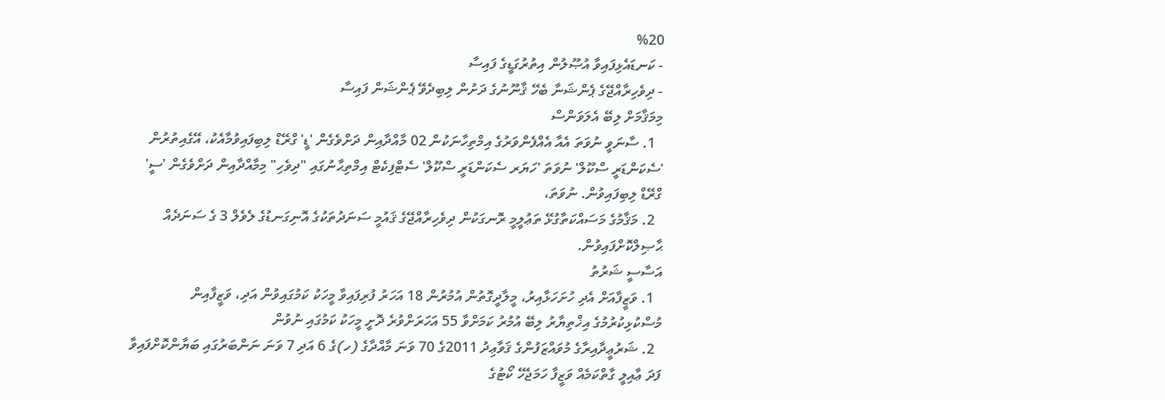%20
- ކަނޑައެޅިފައިވާ އުޞޫލުން އިތުރުގަޑީގެ ފައިސާ
- ދިވެހިރާއްޖޭގެ ޕެންޝަނާ ބެހޭ ޤާނޫނުގެ ދަށުން ލިބިދެވޭ ޕެންޝަން ފައިސާ
މިމަޤާމަށް ލިބޭ އެލަވަންސް
  1. ސާނަވީ ނުވަތަ އެއާ އެއްފެންވަރުގެ އިމްތިހާނަކުން 02 މާއްދާއިން ދަށްވެގެން 'ޑީ' ގްރޭޑް ލިބިފައިވުމާއެކު، އޭގެއިތުރުން 'ސެކަންޑަރީ ސްކޫލް' ނުވަތަ 'ހަޔަރ ސެކަންޑަރީ ސްކޫލް' ސެޓްފިކެޓް އިމްތިޙާނުގައި "ދިވެހި" މިމާއްދާއިން ދަށްވެގެން 'ސީ' ގްރޭޑް ލިބިފައިވުން. ނުވަތަ،
  2. މަޤާމުގެ މަސައްކަތާގުޅޭ ތަޢުލީމީ ރޮނގަކުން ދިވެހިރާއްޖޭގެ ޤައުމީ ސަނަދުތަކުގެ އޮނިގަނޑުގެ ލެވެލް 3 ގެ ސަނަދެއް ޙާޞިލްކޮށްފައިވުން.
އަސާސީ ޝަރުތު
  1. ވަޒީފާއަށް އެދި ހުށަހަޅާއިރު، މީލާދީގޮތުން އުމުރުން 18 އަހަރު ފުރިފައިވާ މީހަކު ކަމުގައިވުން އަދި، ވަޒީފާއިން މުސްކުޅިކުރުމުގެ އިޚްތިޔާރު ލިބޭ އުމުރު ކަމަށްވާ 55 އަހަރަށްވުރެ ދޮށީ މީހަކު ކަމުގައި ނުވުން
  2. ޝަރުޢީދާއިރާގެ މުވައްޒަފުންގެ ޤަވާޢިދު 2011ގެ 70 ވަނަ މާއްދާގެ (ހ)ގެ 6 އަދި 7 ވަނަ ނަންބަރުގައި ބަޔާންކޮށްފައިވާ ފަދަ ޢާއިލީ ގާތްކަމެއް ވަޒީފާ ހަމަޖެހޭ ކޯޓުގެ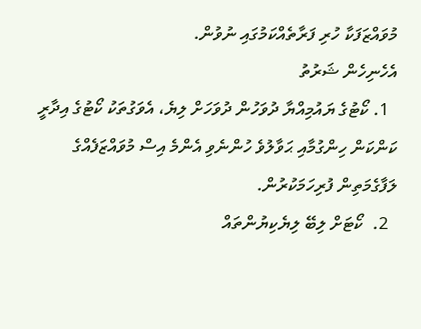މުވައްޒަފަކާ ހުރި ފަރާތެއްކަމުގައި ނުވުން.
އެހެނިހެން ޝަރުތު
  1. ކޯޓުގެ ޔައުމިއްޔާ ދުވަހުން ދުވަހަށް ލިޔެ، އެވަގުތަކު ކޯޓުގެ އިދާރީ ކަންކަން ހިންގުމާއި ޙަވާލުވެ ހުންނެވި އެންމެ އިސް މުވައްޒަފެއްގެ ލަފާގެމަތިން ފުރިހަމަކުރުން.
  2.  ކޯޓަށް ލިބޭ ލިޔެކިޔުންތައް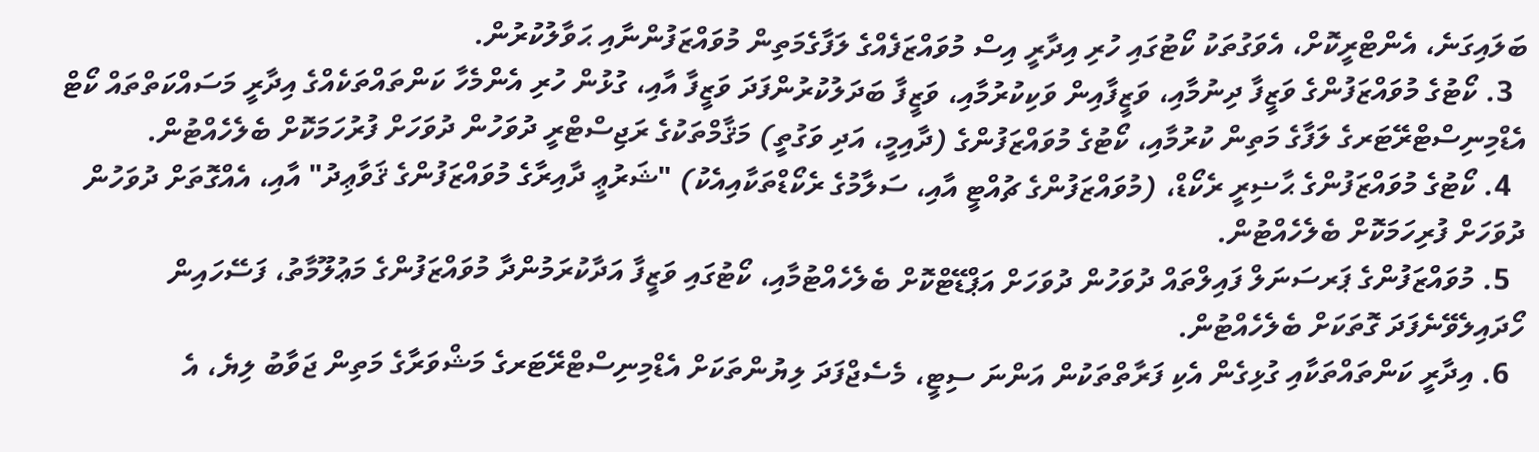ބަލައިގަނެ، އެންޓްރީކޮށް، އެވަގުތަކު ކޯޓުގައި ހުރި އިދާރީ އިސް މުވައްޒަފެއްގެ ލަފާގެމަތިން މުވައްޒަފުންނާއި ޙަވާލުކުރުން.
  3. ކޯޓުގެ މުވައްޒަފުންގެ ވަޒީފާ ދިނުމާއި، ވަޒީފާއިން ވަކިކުރުމާއި، ވަޒީފާ ބަދަލުކުރުންފަދަ ވަޒީފާ އާއި، ގުޅުން ހުރި އެންމެހާ ކަންތައްތަކެއްގެ އިދާރީ މަސައްކަތްތައް ކޯޓް އެޑްމިނިސްޓްރޭޓަރގެ ލަފާގެ މަތިން ކުރުމާއި، ކޯޓުގެ މުވައްޒަފުންގެ (ދާއިމީ، އަދި ވަގުތީ) މަޤާމްތަކުގެ ރަޖިސްޓްރީ ދުވަހުން ދުވަހަށް ފުރުހަމަކޮށް ބެލެހެއްޓުން.
  4. ކޯޓުގެ މުވައްޒަފުންގެ ޙާޟިރީ ރެކޯޑް، (މުވައްޒަފުންގެ ޗުއްޓީ އާއި، ސަލާމުގެ ރެކޯޑްތަކާއިއެކު) "ޝަރުޢީ ދާއިރާގެ މުވައްޒަފުންގެ ޤަވާޢިދު" އާއި، އެއްގޮތަށް ދުވަހުން ދުވަހަށް ފުރިހަމަކޮށް ބެލެހެއްޓުން.
  5. މުވައްޒަފުންގެ ޕަރސަނަލް ފައިލްތައް ދުވަހުން ދުވަހަށް އަޕްޑޭޓްކޮށް ބެލެހެއްޓުމާއި، ކޯޓުގައި ވަޒީފާ އަދާކުރަމުންދާ މުވައްޒަފުންގެ މަޢުލޫމާތު، ފަސޭހައިން ހޯދައިލެވޭނެފަދަ ގޮތަކަށް ބެލެހެއްޓުން.
  6. އިދާރީ ކަންތައްތަކާއި ގުޅިގެން އެކި ފަރާތްތަކުން އަންނަ ސިޓީ، މެސެޖްފަދަ ލިޔުންތަކަށް އެޑްމިނިސްޓްރޭޓަރގެ މަޝްވަރާގެ މަތިން ޖަވާބު ލިޔެ، އެ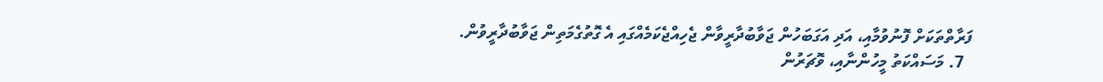ފަރާތްތަކަށް ފޮނުވުމާއި، އަދި އަގަބަހުން ޖަވާބުދާރީވާން ޖެހިއްޖެކަމެއްގައި އެ ގޮތުގެމަތިން ޖަވާބުދާރީވުން.
  7. މަސައްކަތު މީހުންނާއި، ވޮޗަރުން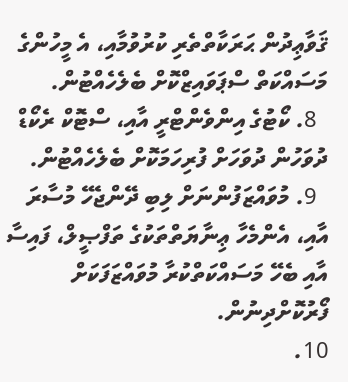ޤަވާޢިދުން ޙަރަކާތްތެރި ކުރުވުމާއި، އެ މީހުންގެ މަސައްކަތް ސްޕަވައިޒްކޮށް ބެލެހެއްޓުން.
  8. ކޯޓުގެ އިންވެންޓްރީ އާއި، ސްޓޮކް ރެކޯޑް ދުވަހުން ދުވަހަށް ފުރިހަމަކޮށް ބެލެހެއްޓުން.
  9. މުވައްޒަފުންނަށް ލިބި ދޭންޖެހޭ މުސާރަ އާއި، އެންމެހާ ޢިނާޔަތްތަކުގެ ތަފްޞީލް، ފައިސާ އާއި ބެހޭ މަސައްކަތްކުރާ މުވައްޒަފަކަށް ފޯރުކޮށްދިނުން.
10.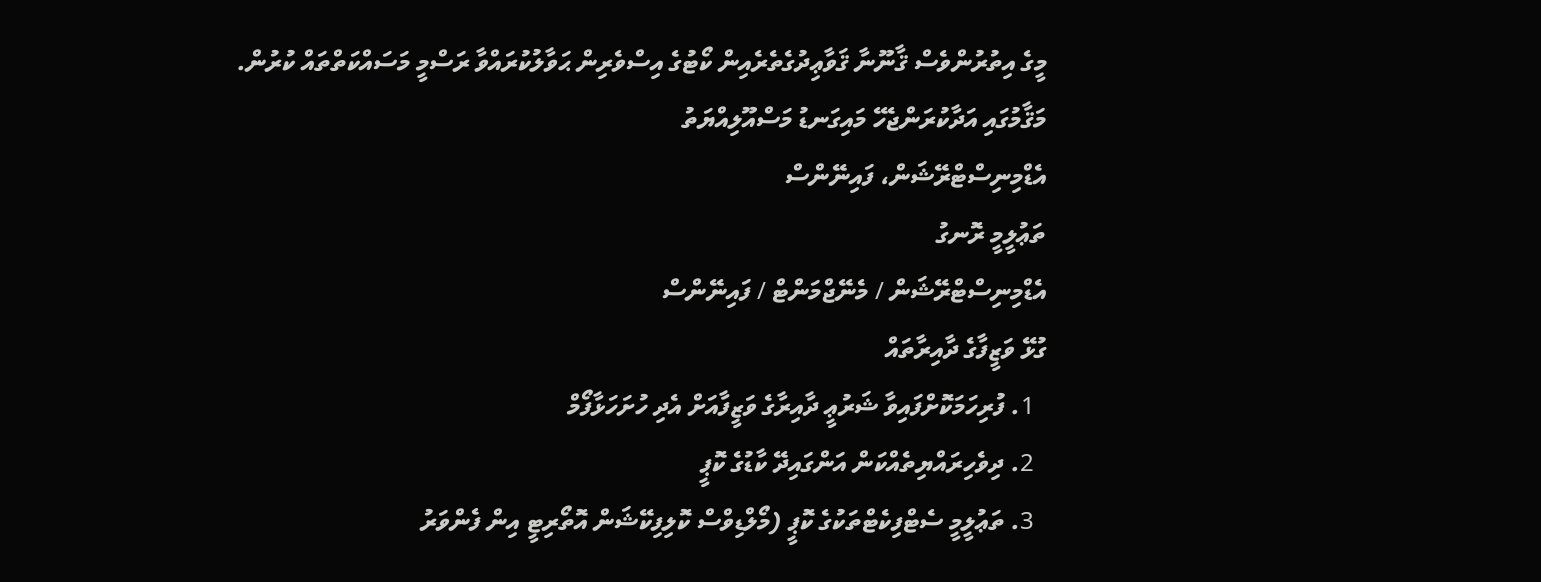މީގެ އިތުރުންވެސް ޤާނޫނާ ޤަވާޢިދުގެތެރެއިން ކޯޓުގެ އިސްވެރިން ޙަވާލުކުރައްވާ ރަސްމީ މަސައްކަތްތައް ކުރުން.
މަޤާމުގައި އަދާކުރަންޖެހޭ މައިގަނޑު މަސްއޫލިއްޔަތު
އެޑްމިނިސްޓްރޭޝަން، ފައިނޭންސް
ތަޢުލީމީ ރޮނގު
އެޑްމިނިސްޓްރޭޝަން / މެނޭޖްމަންޓް / ފައިނޭންސް
ގުޅޭ ވަޒީފާގެ ދާއިރާތައް
  1. ފުރިހަމަކޮށްފައިވާ ޝަރުޢީ ދާއިރާގެ ވަޒީފާއަށް އެދި ހުށަހަޅާފޯމް
  2. ދިވެހިރައްޔިތެއްކަން އަންގައިދޭ ކާޑުގެ ކޮޕީ
  3. ތަޢުލީމީ ސެޓްފިކެޓްތަކުގެ ކޮޕީ (މޯލްޑިވްސް ކޮލިފިކޭޝަން އޮތޯރިޓީ އިން ފެންވަރު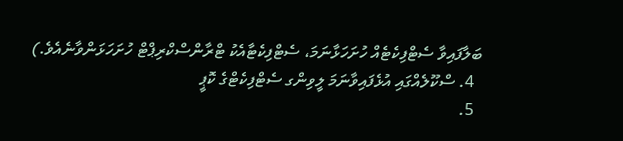ބަލާފައިވާ ސެޓްފިކެޓެއް ހުށަހަޅާނަމަ، ސެޓްފިކެޓާއެކު ޓްރާންސްކްރިޕްޓް ހުށަހަޅަންވާނެއެވެ.)
  4. ސްކޫލެއްގައި އުޅެފައިވާނަމަ ލީވިންގ ސެޓްފިކެޓްގެ ކޮޕީ
  5.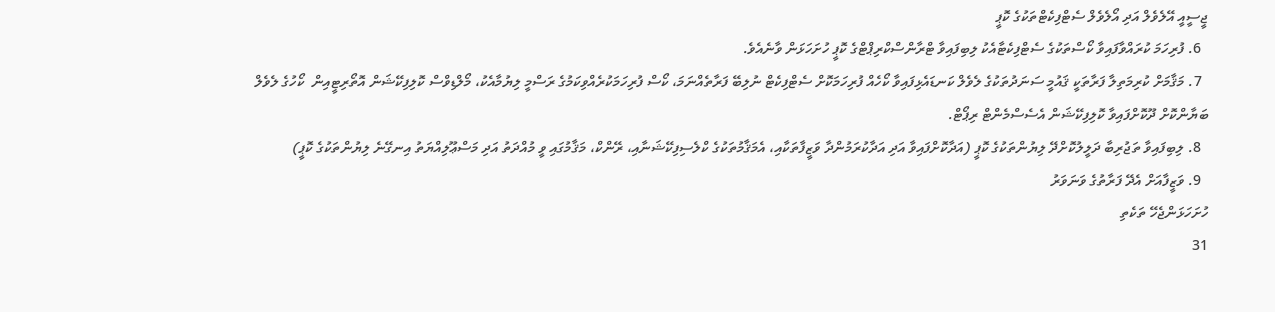ޖީސީއީ އޭލެވެލް އަދި އޯލެވެލް ސެޓްފިކެޓްތަކުގެ ކޮޕީ
  6. ފުރިހަމަ ކުރައްވާފައިވާ ކޯސްތަކުގެ ސެޓްފިކެޓާއެކު ލިބިފައިވާ ޓްރާންސްކްރިޕްޓްގެ ކޮޕީ ހުށަހަޅަން ވާނެއެވެ.
  7. މަޤާމަށް ކުރިމަތިލާ ފަރާތަކީ ޤައުމީ ސަނަދުތަކުގެ ލެވެލް ކަނޑައެޅިފައިވާ ކޯހެއް ފުރިހަމަކޮށް ސެޓްފިކެޓް ނުލިބޭ ފަރާތެއްނަމަ، ކޯސް ފުރިހަމަކުރެއްވިކަމުގެ ރަސްމީ ލިޔުމާއެކު، މޯލްޑިވްސް ކޮލިފިކޭޝަން އޮތޯރިޓީއިން  ކޯހުގެ ލެވެލް ބަޔާންކޮށް ދޫކޮށްފައިވާ ކޮލިފިކޭޝަން އެސެސްމެންޓް ރިޕޯޓް.
  8. ލިބިފައިވާ ތަޖުރިބާ ދަލީލުކޮށްދޭ ލިޔުންތަކުގެ ކޮޕީ (އަދާކޮށްފައިވާ އަދި އަދާކުރަމުންދާ ވަޒީފާތަކާއި، އެމަޤާމުތަކުގެ ކްލެސިފިކޭޝަނާއި، ރޭންކް، މަޤާމުގައި ވީ މުއްދަތު އަދި މަސްޢޫލިއްޔަތު އިނގޭނެ ލިޔުންތަކުގެ ކޮޕީ)
  9. ވަޒީފާއަށް އެދޭ ފަރާތުގެ ވަނަވަރު
ހުށަހަޅަންޖެހޭ ތަކެތި
31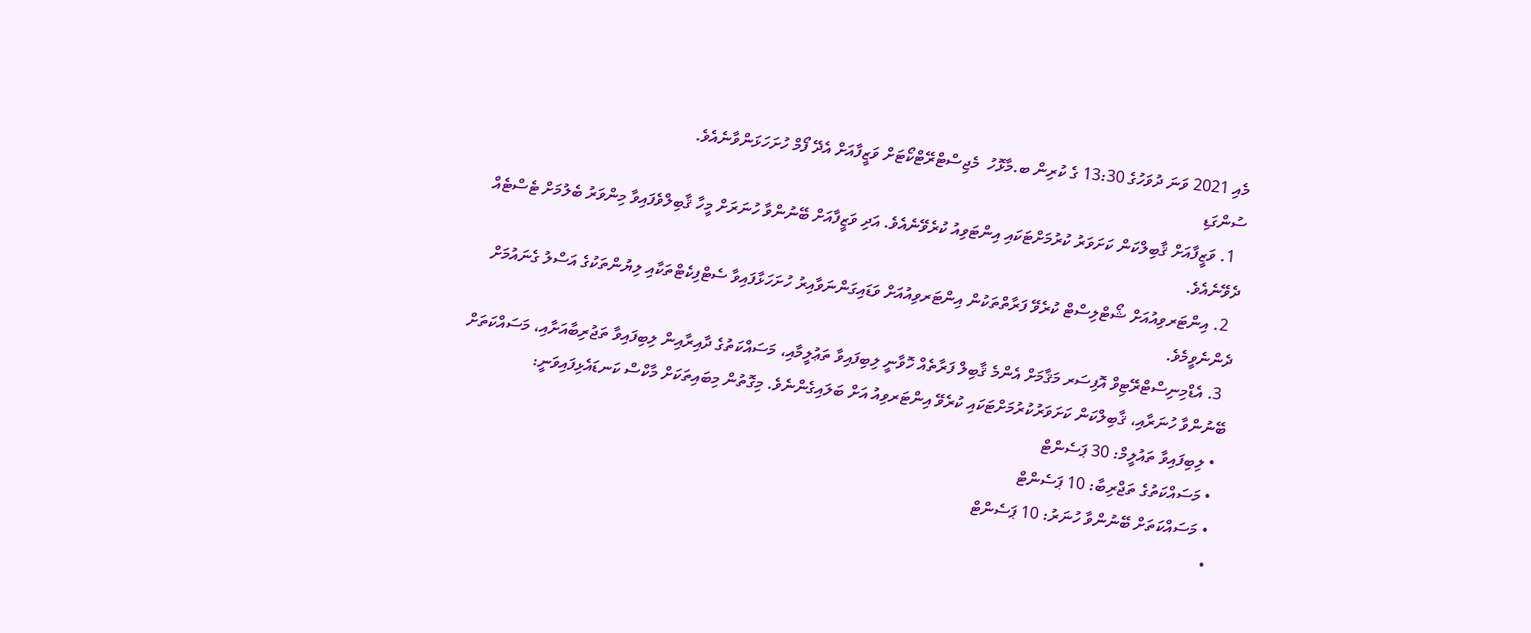މެއި 2021 ވަނަ ދުވަހުގެ 13:30 ގެ ކުރިން ބ.މާޅޮހު  މެޖިސްޓްރޭޓްކޯޓަށް ވަޒީފާއަށް އެދޭ ފޯމް ހުށަހަޅަންވާނެއެވެ.
ސުންގަޑި
  1. ވަޒީފާއަށް ޤާބިލްކަން ކަށަވަރު ކުރުމަށްޓަކައި އިންޓަވިއު ކުރެވޭނެއެވެ. އަދި ވަޒީފާއަށް ބޭނުންވާ ހުނަރަށް މީހާ ޤާބިލްވެފައިވާ މިންވަރު ބެލުމަށް ޓެސްޓެއް ދެވޭނެއެވެ.
  2. އިންޓަރވިއުއަށް ޝޯޓްލިސްޓް ކުރެވޭ ފަރާތްތަކުން އިންޓަރވިއުއަށް ވަޑައިގަންނަވާއިރު ހުށަހަޅާފައިވާ ސެޓްފިކެޓްތަކާއި ލިޔުންތަކުގެ އަސްލު ގެނައުމަށް ދެންނެވީމެވެ.
  3. އެޑްމިނިސްޓްރޭޓިވް އޮފިސަރ މަޤާމަށް އެންމެ ޤާބިލް ފަރާތެއް ހޮވާނީ ލިބިފައިވާ ތަޢުލީމާއި، މަސައްކަތުގެ ދާއިރާއިން ލިބިފައިވާ ތަޖުރިބާއަށާއި، މަސައްކަތަށް ބޭނުންވާ ހުނަރާއި، ޤާބިލްކަން ކަށަވަރުކުރުމަށްޓަކައި ކުރެވޭ އިންޓަރވިއު އަށް ބަލައިގެންނެވެ. މިގޮތުން މިބައިތަކަށް މާކްސް ކަނޑައެޅިފައިވަނީ:
  • ލިބިފައިވާ ތައުލީމް: 30 ޕަސެންޓް
  • މަސައްކަތުގެ ތަޖްރިބާ: 10 ޕަސެންޓް
  • މަސައްކަތަށް ބޭނުންވާ ހުނަރު: 10 ޕަސެންޓް
  •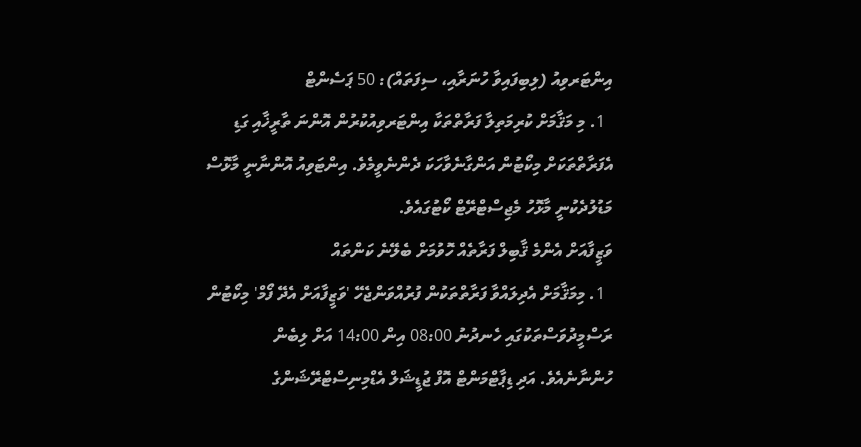އިންޓަރވިއު (ލިބިފައިވާ ހުނަރާއި، ސިފަތައް): 50 ޕަސެންޓް
  1. މި މަޤާމަށް ކުރިމަތިލާ ފަރާތްތަކާ އިންޓަރވިއުކުރުން އޮންނަ ތާރީޚާއި ގަޑި އެފަރާތްތަކަށް މިކޯޓުން އަންގާނެވާހަކަ ދެންނެވީމެވެ. އިންޓަވިއު އޮންނާނީ މާޅޮސް މަޑުލުދެކުނީ މާޅޮހު މެޖިސްޓްރޭޓް ކޯޓުގައެވެ.
ވަޒީފާއަށް އެންމެ ޤާބިލް ފަރާތެއް ހޮވުމަށް ބެލޭނެ ކަންތައް
  1. މިމަޤާމަށް އެދިލައްވާ ފަރާތްތަކުން ފުރުއްވަންޖެހޭ 'ވަޒީފާއަށް އެދޭ ފޯމް' މިކޯޓުން ރަސްމީދުވަސްތަކުގައި ހެނދުނު 08:00 އިން 14:00 އަށް ލިބެން ހުންނާނެއެވެ. އަދި ޑިޕާޓްމަންޓް އޮފް ޖުޑީޝަލް އެޑްމިނިސްޓްރޭޝަންގެ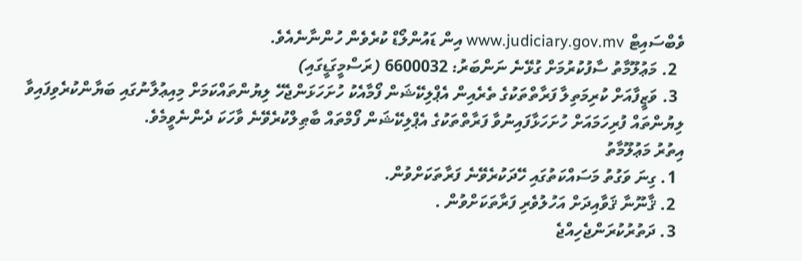ވެބްސައިޓް www.judiciary.gov.mv އިން ޑައުންލޯޑް ކުރެވެން ހުންނާނެއެވެ.
  2. މަޢުލޫމާތު ސާފުކުރުމަށް ގުޅޭނެ ނަންބަރު: 6600032 (ރަސްމީގަޑީގައި)
  3. ވަޒީފާއަށް ކުރިމަތިލާ ފަރާތްތަކުގެ ތެރެއިން އެޕްލިކޭޝަން ފޯމާއެކު ހުށަހަޅަންޖެހޭ ލިޔުންތައްކަމަށް މިއިޢުލާނުގައި ބަޔާންކުރެވިފައިވާ ލިޔުންތައް ފުރިހަމައަށް ހުށަހަޅާފައިނުވާ ފަރާތްތަކުގެ އެޕްލިކޭޝަން ފޯމްތައް ބާޠިލްކުރެވޭނެ ވާހަކަ ދެންނެވީމެވެ.
އިތުރު މަޢުލޫމާތު
  1. ގިނަ ވަގުތު މަސައްކަތުގައި ހޭދަކުރެވޭނެ ފަރާތަކަށްވުން.
  2. ޤާނޫނާ ޤަވާއިދަށް އަހުލުވެރި ފަރާތަކަށްވުން .
  3. ދަތުރުކުރަންޖެހިއްޖެ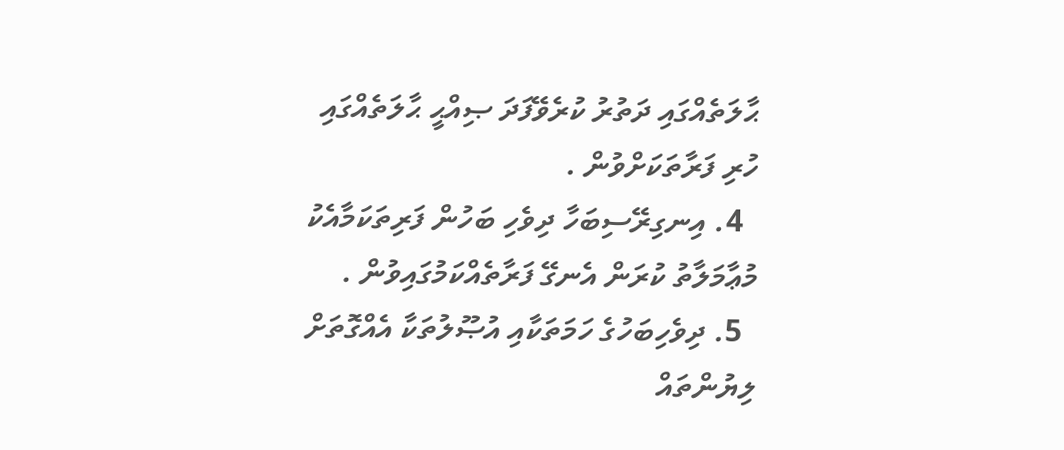ޙާލަތެއްގައި ދަތުރު ކުރެވޭފަދަ ޞިއްޙީ ޙާލަތެއްގައި ހުރި ފަރާތަކަށްވުން .
  4. އިނގިރޭސިބަހާ ދިވެހި ބަހުން ފަރިތަކަމާއެކު މުޢާމަލާތު ކުރަން އެނގޭ ފަރާތެއްކަމުގައިވުން .
  5. ދިވެހިބަހުގެ ހަމަތަކާއި އުޞޫލުތަކާ އެއްގޮތަށް ލިޔުންތައް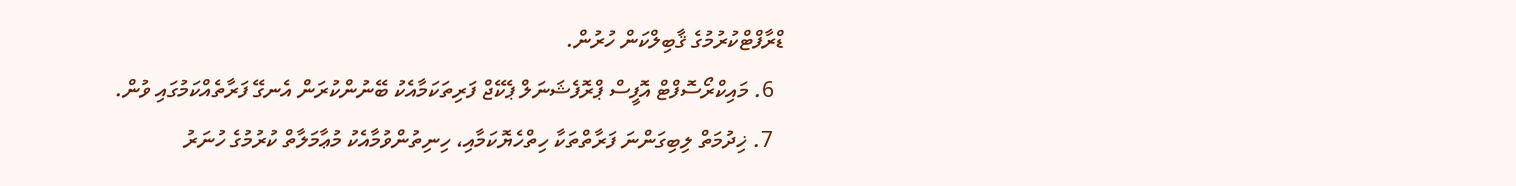ޑްރާފްޓްކުރުމުގެ ޤާބިލްކަން ހުރުން.
  6. މައިކްރޯސޮފްޓް އޮފީސް ޕްރޮފެޝަނަލް ޕެކޭޖް ފަރިތަކަމާއެކު ބޭނުންކުރަން އެނގޭ ފަރާތެއްކަމުގައި ވުން.
  7. ޚިދުމަތް ލިބިގަންނަ ފަރާތްތަކާ ހިތްހެޔޮކަމާއި، ހިނިތުންވުމާއެކު މުޢާމަލާތް ކުރުމުގެ ހުނަރު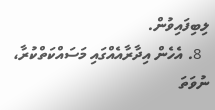ލިބިފައިވުން.
  8. އެހެން އިދާރާއެއްގައި މަސައްކަތްކުރާ، ނުވަތަ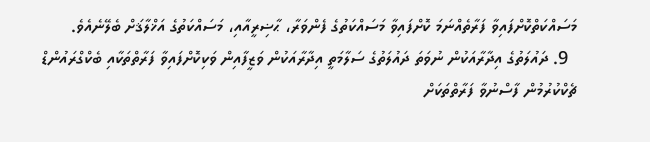މަސައްކަތްކޮށްފައިވާ ފަރާތެއްނަމަ ކޮށްފައިވާ މަސައްކަތުގެ ފެންވަރާ، ޙާޟިރީއާއި، މަސައްކަތުގެ އަޚްލާޤަށް ބެލޭނެއެވެ.
  9. ދައުލަތުގެ އިދާރާއަކުން ނުވަތަ ދައުލަތުގެ ސަލާމަތީ އިދާރާއަކުން ވަޒީފާއިން ވަކިކޮށްފައިވާ ފަރާތްތަކާއި ބެކްގްރައުންޑް ޗެކްކުރުމުން ފާސްނުވާ ފަރާތްތަކަށް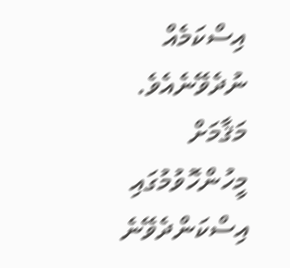އިސްކަމެއް ނުދެވޭނެއެވެ.
މަޤާމަށް މީހުންހޮވުމުގައި އިސްކަންދެވޭނެ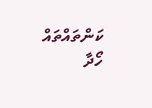ކަންތައްތައް
ހޯދާ